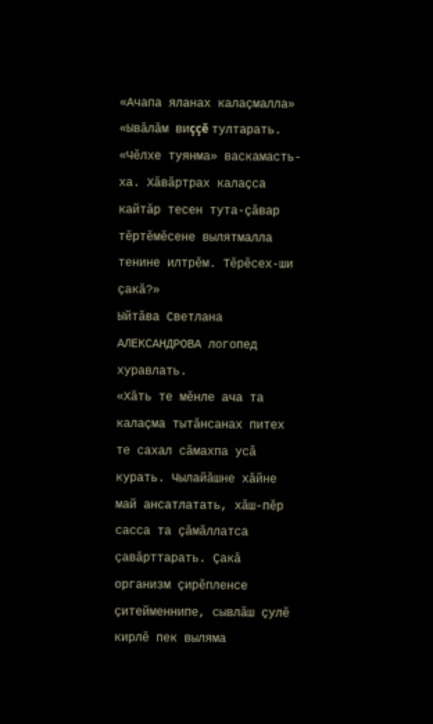«Ачапа яланах калаçмалла»
«Ывăлăм виççĕ тултарать. «Чĕлхе туянма» васкамасть-ха. Хăвăртрах калаçса кайтăр тесен тута-çăвар тĕртĕмĕсене вылятмалла тенине илтрĕм. Тĕрĕсех-ши çакă?»
Ыйтăва Светлана АЛЕКСАНДРОВА логопед хуравлать.
«Хăть те мĕнле ача та калаçма тытăнсанах питех те сахал сăмахпа усă курать. Чылайăшне хăйне май ансатлатать, хăш-пĕр сасса та çăмăллатса çавăрттарать. Çакă организм çирĕпленсе çитейменнипе, сывлăш çулĕ кирлĕ пек выляма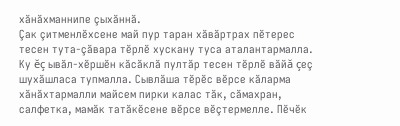хăнăхманнипе çыхăннă.
Çак çитменлĕхсене май пур таран хăвăртрах пĕтерес тесен тута-çăвара тĕрлĕ хускану туса аталантармалла. Ку ĕç ывăл-хĕршĕн кăсăклă пултăр тесен тĕрлĕ вăйă çеç шухăшласа тупмалла. Сывлăша тĕрĕс вĕрсе кăларма хăнăхтармалли майсем пирки калас тăк, сăмахран, салфетка, мамăк татăкĕсене вĕрсе вĕçтермелле. Пĕчĕк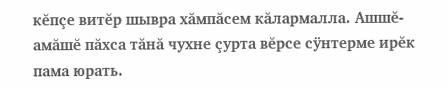кĕпçе витĕр шывра хăмпăсем кăлармалла. Ашшĕ-амăшĕ пăхса тăнă чухне çурта вĕрсе сÿнтерме ирĕк пама юрать.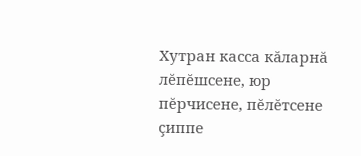Хутран касса кăларнă лĕпĕшсене, юр пĕрчисене, пĕлĕтсене çиппе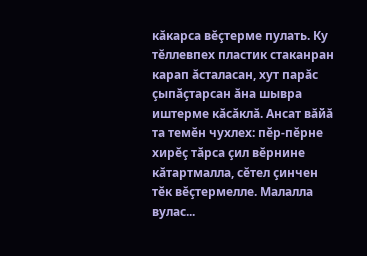кăкарса вĕçтерме пулать. Ку тĕллевпех пластик стаканран карап ăсталасан, хут парăс çыпăçтарсан ăна шывра иштерме кăсăклă. Ансат вăйă та темĕн чухлех: пĕр-пĕрне хирĕç тăрса çил вĕрнине кăтартмалла, сĕтел çинчен тĕк вĕçтермелле. Малалла вулас...